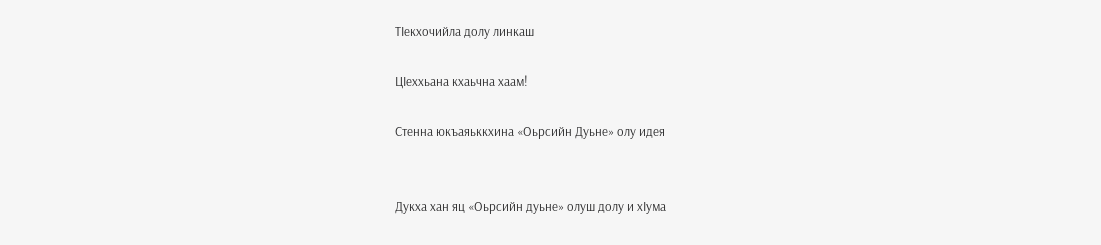ТIекхочийла долу линкаш

ЦIеххьана кхаьчна хаам!

Стенна юкъаяьккхина «Оьрсийн Дуьне» олу идея


Дукха хан яц «Оьрсийн дуьне» олуш долу и хIума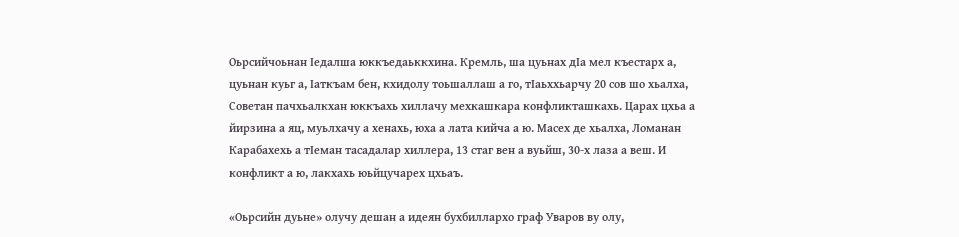Оьрсийчоьнан Iедалша юккъедаьккхина. Кремль, ша цуьнах дIа мел къестарх а, цуьнан куьг а, Iаткъам бен, кхидолу тоьшаллаш а го, тIаьххьарчу 20 сов шо хьалха, Советан пачхьалкхан юккъахь хиллачу мехкашкара конфликташкахь. Царах цхьа а йирзина а яц, муьлхачу а хенахь, юха а лата кийча а ю. Масех де хьалха, Ломанан Карабахехь а тIеман тасадалар хиллера, 13 стаг вен а вуьйш, 30-х лаза а веш. И конфликт а ю, лакхахь юьйцучарех цхьаъ.

«Оьрсийн дуьне» олучу дешан а идеян бухбиллархо граф Уваров ву олу,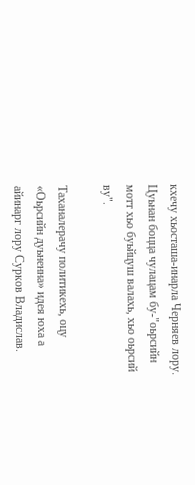кхечу хьосташа-инарла Черняев лору. Цуьнан боцца чулацам бу-"оьрсийн мотт хьо буьйцуш валахь, хьо оьрсий ву".

Таханалерачу политикехь, оцу «Оьрсийн дуьненна» идея юха а айинарг лору Сурков Владислав.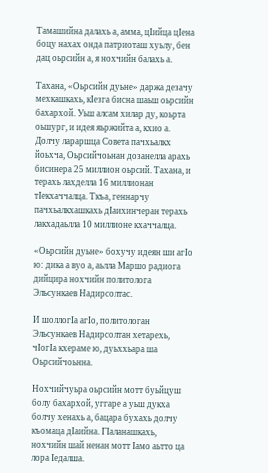Тамашийна далахь а, амма, цIийца цIена боцу нахах онда патриоташ хуьлу, бен дац оьрсийн а, я нохчийн балахь а.

Тахана, «Оьрсийн дуьне» даржа дезачу мехкашкахь, кIезга бисна шаьш оьрсийн бахархой. Уьш алсам хилар ду, коьрта оьшург, и идея яьржийта а, кхио а. Долчу лараршца Совета пачхьалкх йоьхча, Оьрсийчоьнан дозанелла арахь бисинера 25 миллион оьрсий. Тахана, и терахь лахделла 16 миллионан тIекхаччалца. Ткъа, геннарчу пачхьалкхашкахь дIаихинчеран терахь лакхадаьлла 10 миллионе кхаччалца.

«Оьрсийн дуьне» бохучу идеян ши агIо ю: дика а вуо а, аьлла Маршо радиога дийцира нохчийн политолога Эльсункаев Надирсолтас.

И шоллогIа агIо, политологан Эльсункаев Надирсолтан хетарехь, чIогIа кхераме ю, дуьххьара ша Оьрсийчоьнна.

Нохчийчуьра оьрсийн мотт буьйцуш болу бахархой, уггаре а уьш дукха болчу хенахь а, бацара бухахь долчу къомаца дIаийна. ГIаланашкахь, нохчийн шай ненан мотт Iамо аьтто ца лора Iедалша.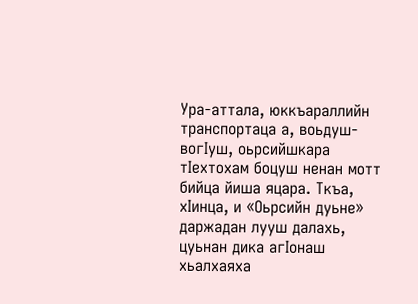Ура-аттала, юккъараллийн транспортаца а, воьдуш-вогIуш, оьрсийшкара тIехтохам боцуш ненан мотт бийца йиша яцара. Ткъа, хIинца, и «Оьрсийн дуьне» даржадан лууш далахь, цуьнан дика агIонаш хьалхаяха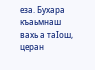еза. Бухара къаьмнаш вахь а таIош, церан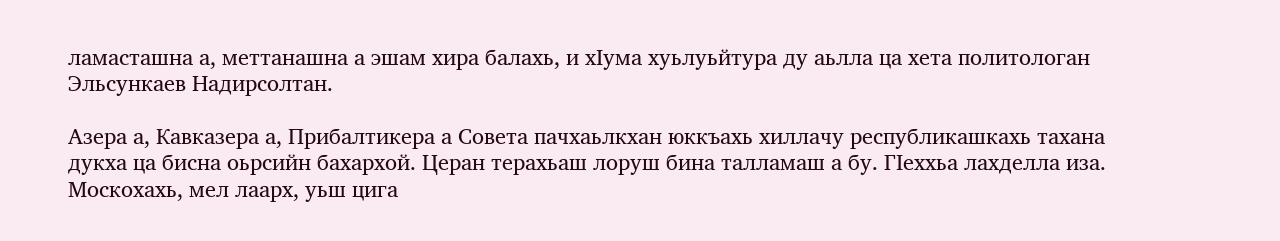ламасташна а, меттанашна а эшам хира балахь, и хIума хуьлуьйтура ду аьлла ца хета политологан Эльсункаев Надирсолтан.

Азера а, Кавказера а, Прибалтикера а Совета пачхаьлкхан юккъахь хиллачу республикашкахь тахана дукха ца бисна оьрсийн бахархой. Церан терахьаш лоруш бина талламаш а бу. ГIеххьа лахделла иза. Москохахь, мел лаарх, уьш цига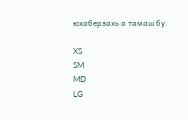юхаберзахь а тамаш бу.

XS
SM
MD
LG